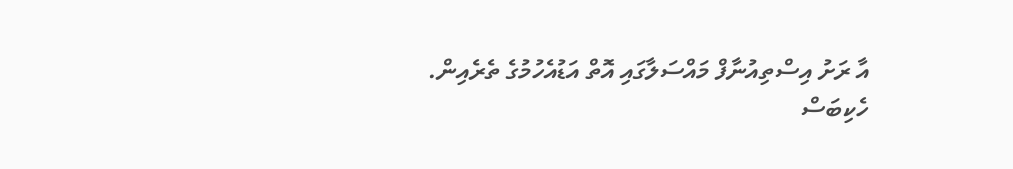އާ ރަށު އިސްތިއުނާފް މައްސަލާގައި އޮތް އަޑުއެހުމުގެ ތެރެއިން.
ހެކިބަސް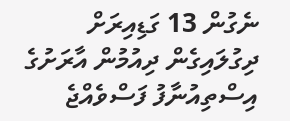ނެގުން 13 ގަޑިއިރަށް ދިގުލައިގެން ދިއުމުން އާރަށުގެ އިސްތިއުނާފު ފަސްވެއްޖެ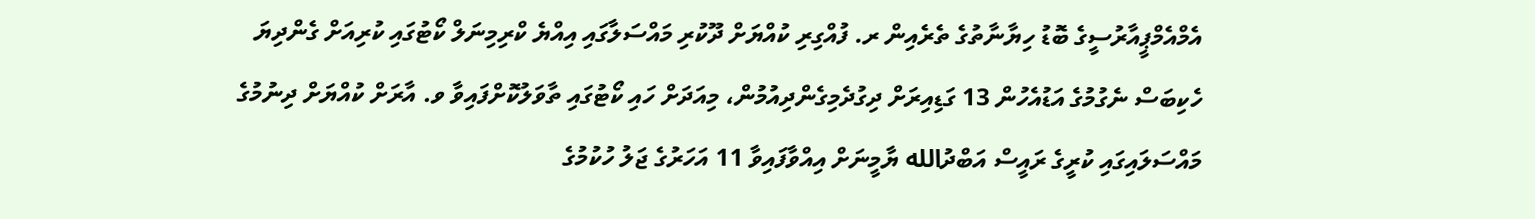އެމްއެމްޕީއާރުސީގެ ބޮޑު ހިޔާނާތުގެ ތެރެއިން ރ. ފުއްގިރި ކުއްޔަށް ދޫކުރި މައްސަލާގައި އިއްޔެ ކްރިމިނަލް ކޯޓުގައި ކުރިއަށް ގެންދިޔަ ހެކިބަސް ނެގުމުގެ އަޑުއެހުން 13 ގަޑިއިރަށް ދިގުދެމިގެންދިއުމުން، މިއަދަށް ހައި ކޯޓުގައި ތާވަލުކޮށްފައިވާ ވ. އާރަށް ކުއްޔަށް ދިނުމުގެ މައްސަލައިގައި ކުރީގެ ރައީސް އަބްދުالله ޔާމީނަށް އިއްވާފައިވާ 11 އަހަރުގެ ޖަލު ހުކުމުގެ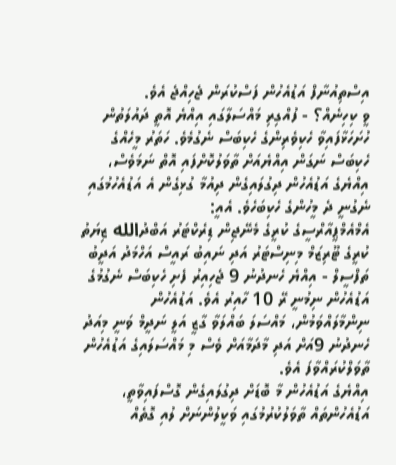އިސްތިއުނާފް އަޑުއެހުން ފަސްކުރަން ޖެހިއްޖެ އެވެ.
ވީ ކިހިނެއް؟ - ފުއްގިރި މައްސަލާގައި އިއްޔެ އޮތީ ދައުލަތުން ހުށަހަޅާފައިވާ ހެކިވެރިންގެ ހެކިބަސް ނެގުމެވެ. ހަތަރު މީހެއްގެ ހެކިބަސް ނަގަން އިއްޔެއަށް ތާވަލުކޮށްފައި އޮތް ނަމަވެސް، އިއްޔެގެ އަޑުއެހުން ދިގުލައިގެން ދިއުމާ ގުޅިގެން އެ އަޑުއެހުމުގައި ނެގުނީ ދެ މީހުންގެ ހެކިބަހެވެ. އެއީ:
އެމްއެމްޕީއާރްސީގެ ކުރީގެ މެނޭޖިން ޑިރެކްޓަރު އަބްދުالله ޒިޔަތު
ކުރީގެ ޓޫރިޒަމް މިނިސްޓަރު އަދި ނައިބު ރައީސް އަހްމަދު އަދީބު
ތަފްސީލް - އިއްޔެ ހެނދުނު 9 ޖެހިއިރު ފެށި ހެކިބަސް ނެގުމުގެ އަޑުއެހުން ނިމުނީ ރޭ 10 ހާއިރު އެވެ. އަޑުއެހުން ނިންމާލައްވަމުން، މައްސަލަ ބައްލަވާ ގާޒީ އަލީ ނަދީމް ވަނީ މިއަދު ހެނދުނު 9އަށް އަދި މާދަމާއަށް ވެސް މި މައްސަލައިގެ އަޑުއެހުން ތާވަލްކުރައްވާފަ އެވެ.
އިއްޔެގެ އަޑުއެހުން މާ ބޮޑަށް ދިގުލައިގެން ގޮސްފައިވާތީ، އަޑުއެހުންތައް ތާވަލުކުރުމުގައި ވަކީލުންނަށް ލުއި ގޮތެއް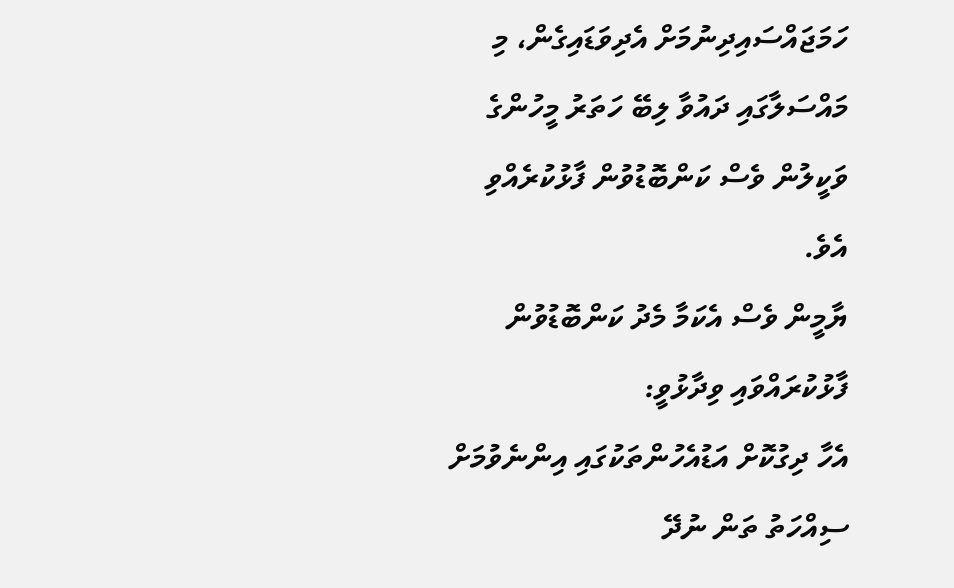ހަމަޖައްސައިދިނުމަށް އެދިވަޑައިގެން، މި މައްސަލާގައި ދައުވާ ލިބޭ ހަތަރު މީހުންގެ ވަކީލުން ވެސް ކަންބޮޑުވުން ފާޅުކުރެއްވި އެވެ.
ޔާމީން ވެސް އެކަމާ މެދު ކަންބޮޑުވުން ފާޅުކުރައްވައި ވިދާޅުވީ:
އެހާ ދިގުކޮށް އަޑުއެހުންތަކުގައި އިންނެވުމަށް ސިއްހަތު ތަން ނުދޭ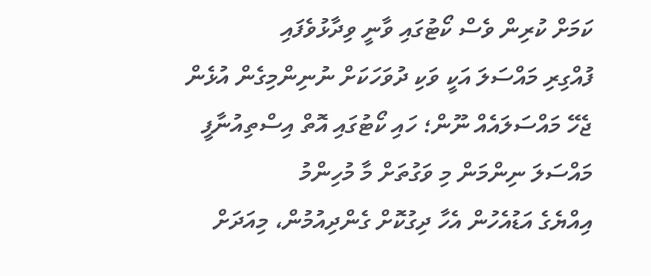ކަމަށް ކުރިން ވެސް ކޯޓުގައި ވާނީ ވިދާޅުވެފައި
ފުއްގިރި މައްސަލަ އަކީ ވަކި ދުވަހަކަށް ނުނިންމިގެން އުޅެން ޖެހޭ މައްސަލައެއް ނޫން؛ ހައި ކޯޓުގައި އޮތް އިސްތިއުނާފީ މައްސަލަ ނިންމަން މި ވަގުތަށް މާ މުހިންމު
އިއްޔެގެ އަޑުއެހުން އެހާ ދިގުކޮށް ގެންދިއުމުން، މިއަދަށް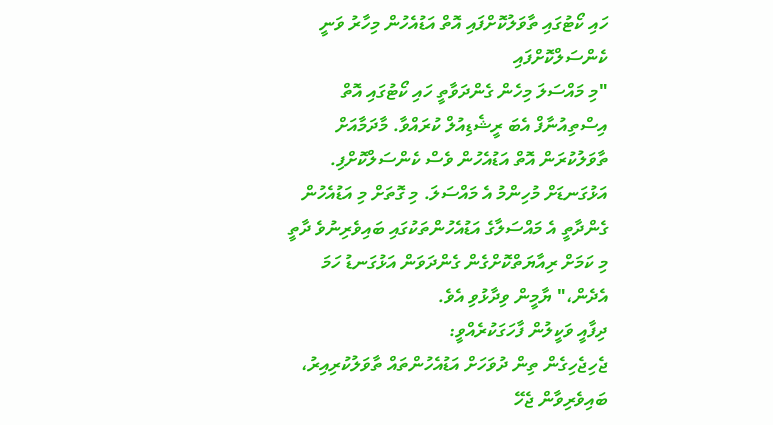ހައި ކޯޓުގައި ތާވަލުކޮށްފައި އޮތް އަޑުއެހުން މިހާރު ވަނީ ކެންސަލްކޮށްފައި
"މި މައްސަލަ މިހެން ގެންދަވާތީ ހައި ކޯޓުގައި އޮތް އިސްތިއުނާފް އެބަ ރީޝެޑިއުލް ކުރައްވާ. މާދަމާއަށް ތާވަލުކުރަން އޮތް އަޑުއެހުން ވެސް ކެންސަލްކޮށްފި. އަޅުގަނޑަށް މުހިންމު އެ މައްސަލަ. މި ގޮތަށް މި އަޑުއެހުން ގެންދާތީ އެ މައްސަލާގެ އަޑުއެހުންތަކުގައި ބައިވެރިނުވެ ދާތީ މި ކަމަށް ރިއާޔަތްކޮށްގެން ގެންދަވަން އަޅުގަނޑު ހަމަ އެދެން،" ޔާމީން ވިދާޅުވި އެވެ.
ދިފާއީ ވަކީލުން ފާހަގަކުރެއްވީ:
ޖެހިޖެހިގެން ތިން ދުވަހަށް އަޑުއެހުންތައް ތާވަލުކުރިއިރު، ބައިވެރިވާން ޖެހޭ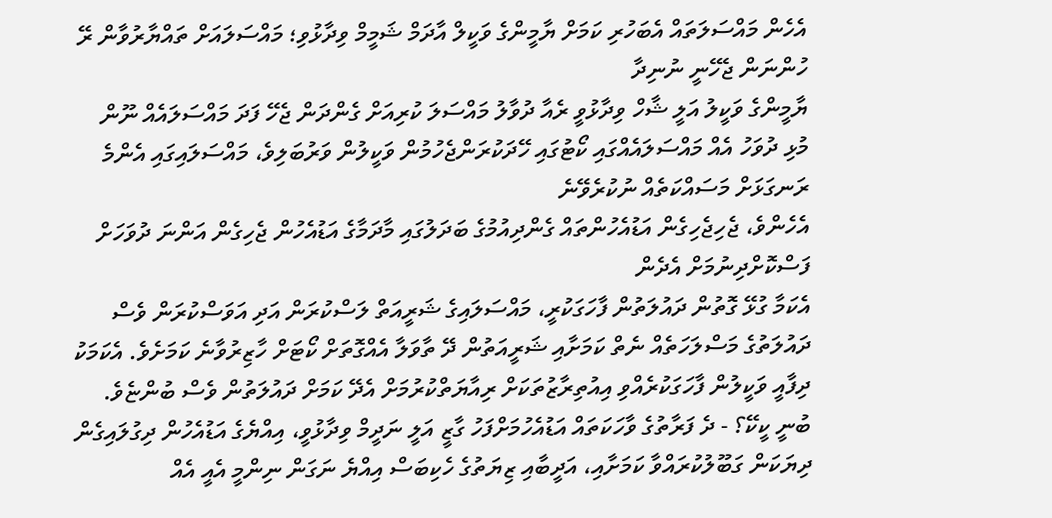އެހެން މައްސަލަތައް އެބަހުރި ކަމަށް ޔާމީންގެ ވަކީލް އާދަމް ޝަމީމް ވިދާޅުވި؛ މައްސަލައަށް ތައްޔާރުވާން ރޭ ހުންނަން ޖެހޭނީ ނުނިދާ
ޔާމީންގެ ވަކީލު އަލީ ޝާހް ވިދާޅުވީ ރެއާ ދުވާލު މައްސަލަ ކުރިއަށް ގެންދަން ޖެހޭ ފަދަ މައްސަލައެއް ނޫން
މުޅި ދުވަހު އެއް މައްސަލައެއްގައި ކޯޓުގައި ހޭދަކުރަންޖެހުމުން ވަކީލުން ވަރުބަލިވެ، މައްސަލައިގައި އެންމެ ރަނގަޅަށް މަސައްކަތެއް ނުކުރެވޭނެ
އެހެންވެ، ޖެހިޖެހިގެން އަޑުއެހުންތައް ގެންދިއުމުގެ ބަދަލުގައި މާދަމާގެ އަޑުއެހުން ޖެހިގެން އަންނަ ދުވަހަށް ފަސްކޮށްދިނުމަށް އެދެން
އެކަމާ ގުޅޭ ގޮތުން ދައުލަތުން ފާހަގަކުރީ، މައްސަލައިގެ ޝަރީއަތް ލަސްކުރަން އަދި އަވަސްކުރަން ވެސް ދައުލަތުގެ މަސްލަހަތެއް ނެތް ކަމަށާއި ޝަރީއަތުން ދޭ ތާވަލާ އެއްގޮތަށް ކޯޓަށް ހާޒިރުވާނެ ކަމަށެވެ. އެކަމަކު ދިފާއީ ވަކީލުން ފާހަގަކުރެއްވި އިއުތިރާޒުތަކަށް ރިއާޔަތްކުރުމަށް އެދޭ ކަމަށް ދައުލަތުން ވެސް ބުންޏެވެ.
ބުނީ ކީކޭ؟ - ދެ ފަރާތުގެ ވާހަކަތައް އަޑުއެހުމަށްފަހު ގާޒީ އަލީ ނަދީމް ވިދާޅުވީ، އިއްޔެގެ އަޑުއެހުން ދިގުލައިގެން ދިޔަކަން ގަބޫލުކުރައްވާ ކަމަށާއި، އަދީބާއި ޒިޔަތުގެ ހެކިބަސް އިއްޔެ ނަގަން ނިންމީ އެއީ އެއް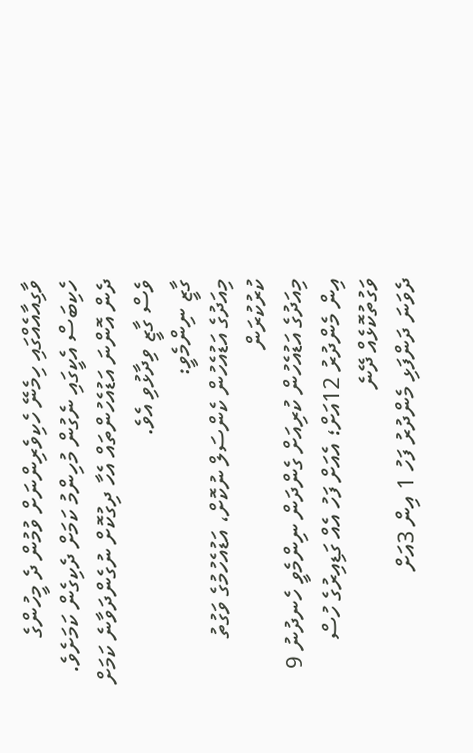ވާގިއާއެއްގައި ހިމެނޭ ހެކިވެރިންނަށް ވުމުން ދެ މީހުންގެ ހެކިބަސް އެކީގައި ނެގުން މުހިންމު ކަމަށް ދެކިގެން ކަމަށެވެ. ދެން އޮންނަ އަޑުއެހުންތައް އެހާ ދިގުކޮށް ނުގެންދަވާނެ ކަމަށް ވެސް ގާޒީ ވިދާޅުވި އެވެ.
ގާޒީ ނިންމެވީ:
މިއަދުގެ އަޑުއެހުން ކެންސަލް ނުކޮށް، އަޑުއެހުމުގެ ވަގުތު ކުރުކުރަން
މިއަދުގެ އަޑުއެހުން ކުރިއަށް ގެންދަން ނިންމެވީ ހެނދުނު 9 އިން މެންދުރު 12އަށް؛ އެއަށް ފަހު އެއް ގަޑިއިރުގެ ހުސް ވަގުތުކޮޅެއް ދޭނެ
ދެވަނަ ދަންފަޅި މެންދުރު ފަހު 1 އިން 3އަށް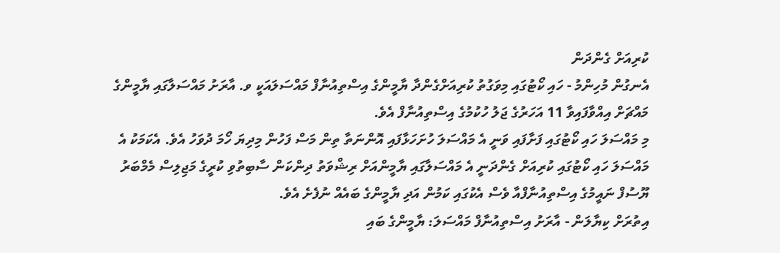ކުރިއަށް ގެންދަން
އެނގުން މުހިންމު - ހައި ކޯޓުގައި މިވަގުތު ކުރިއަށްގެންދާ ޔާމީންގެ އިސްތިއުނާފް މައްސަލައަކީ ވ. އާރަށު މައްސަލާގައި ޔާމީންގެ މައްޗަށް އިއްވާފައިވާ 11 އަހަރުގެ ޖަލު ހުކުމުގެ އިސްތިއުނާފް އެވެ.
މި މައްސަލަ ހައި ކޯޓުގައި ފަށާފައި ވަނީ އެ މައްސަލަ ހުށަހަޅާފައި އޮންނަތާ ތިން މަސް ފަހުން މިދިޔަ ހޯމަ ދުވަހު އެވެ. އެކަމަކު އެ މައްސަލަ ހައި ކޯޓުގައި ކުރިއަށް ގެންދަނީ އެ މައްސަލާގައި ޔާމީންއަށް ރިޝްވަތު ދިންކަން ސާބިތުވި ކުރީގެ މަޖިލިސް މެމްބަރު ޔޫސުފް ނައީމުގެ އިސްތިއުނާފްއާ ވެސް އެކުގައި ކަމުން އަދި ޔާމީންގެ ބައެއް ނުފެށެ އެވެ.
އިތުރަށް ކިޔާލަން - އާރަށު އިސްތިއުނާފް މައްސަލަ: ޔާމީންގެ ބައި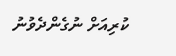ކުރިއަށް ނުގެންދެވުނު